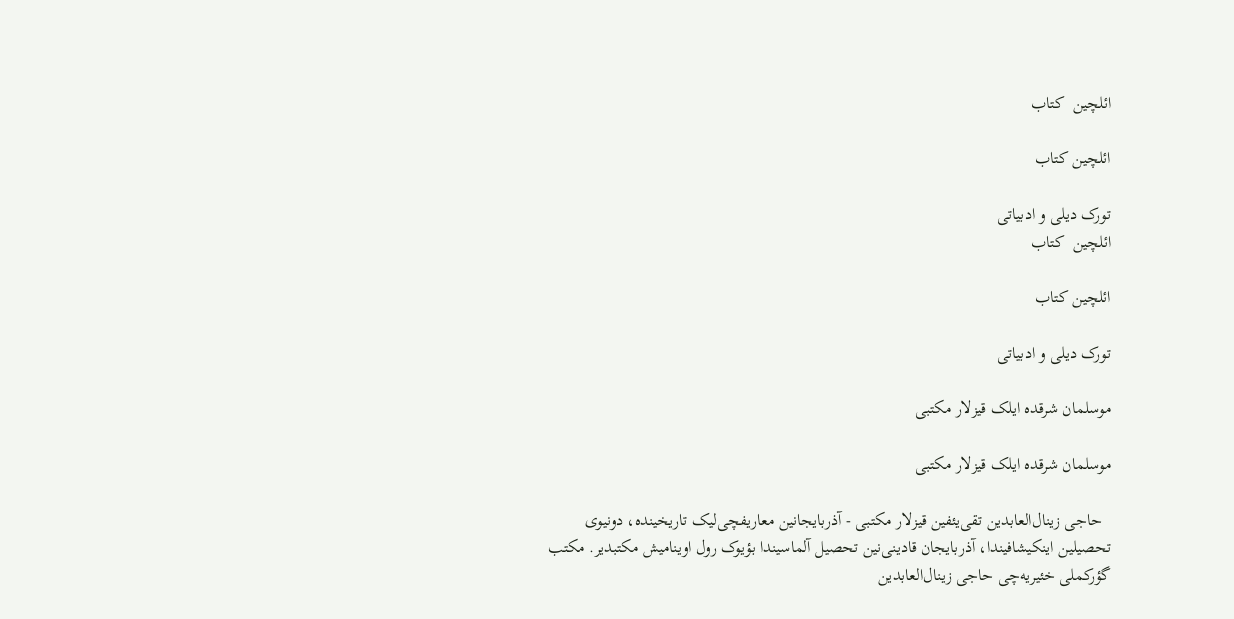ائلچین  کتاب

ائلچین کتاب

تورک دیلی و ادبیاتی
ائلچین  کتاب

ائلچین کتاب

تورک دیلی و ادبیاتی

موسلمان شرقده ایلک‌ قیزلار مکتبی

موسلمان شرقده ایلک‌ قیزلار مکتبی

  حاجی زینال‌العابدین تقی‌یئفین قیزلار مکتبی - آذربایجانین معاریفچی‌لیک تاریخینده، دونیوی تحصیلین اینکیشافیندا، آذربایجان قادینی‌نین تحصیل آلماسیندا بؤیوک رول اوینامیش مکتبدیر. مکتب گؤرکملی خئیریه‌چی حاجی زینال‌العابدین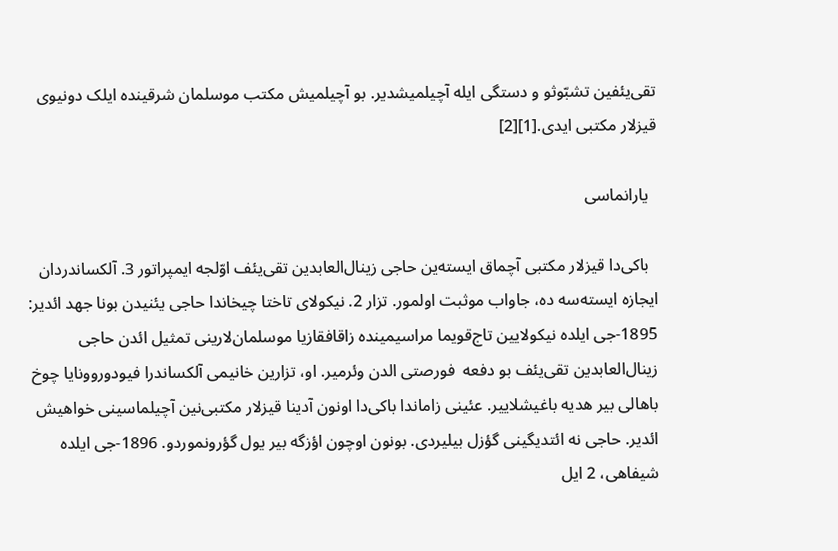تقی‌یئفین تشبّوثو و دستگی ایله آچیلمیشدیر. بو آچیلمیش مکتب موسلمان شرقینده ایلک دونیوی قیزلار مکتبی ایدی.[1][2]

  یارانماسی

  باکی‌دا قیزلار مکتبی آچماق ایسته‌ین حاجی زینال‌العابدین تقی‌یئف اوّلجه ایمپراتور 3. آلکساندردان ایجازه ایسته‌سه ده، جاواب موثبت اولمور. تزار 2. نیکولای تاختا چیخاندا حاجی یئنیدن بونا جهد ائدیر: 1895-جی ایلده نیکولایین تاج‌قویما مراسیمینده زاقافقازیا موسلمان‌لارینی تمثیل ائدن حاجی زینال‌العابدین تقی‌یئف بو دفعه  فورصتی الدن وئرمیر. او، تزارین خانیمی آلکساندرا فیودوروونایا چوخ باهالی بیر هدیه باغیشلاییر. عئینی زاماندا باکی‌دا اونون آدینا قیزلار مکتبی‌نین آچیلماسینی خواهیش ائدیر. حاجی نه ائتدیگینی گؤزل بیلیردی. بونون اوچون اؤزگه بیر یول گؤرونموردو. 1896-جی ایلده شیفاهی، 2 ایل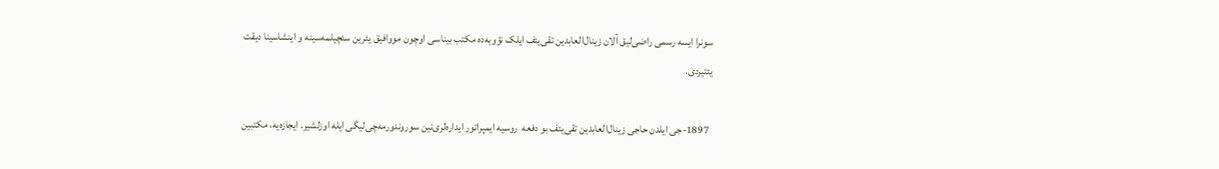سونرا ایسه رسمی راضی‌لیق آلان زینال‌العابدین تقی‌یئف ایلک نؤوبه‌ده مکتب بیناسی اوچون مووافیق یئرین سئچیلمه‌سینه و اینشاسینا دیقت یئتیردی.

  1897-جی ایلدن حاجی زینال‌العابدین تقی‌یئف بو دفعه  روسیه ایمپراتور ایداره‌لری‌نین سوروندورمه‌چی‌لیگی ایله اوزلشیر. ایجازه‌یه، مکتبین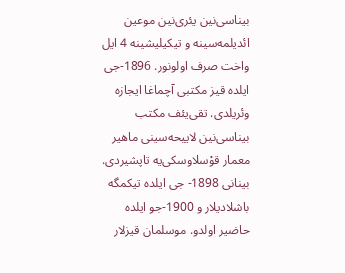بیناسی‌نین یئری‌نین موعین ائدیلمه‌سینه و تیکیلیشینه 4 ایل واخت صرف اولونور. 1896-جی ایلده قیز مکتبی آچماغا ایجازه وئریلدی. تقی‌یئف مکتب بیناسی‌نین لاییحه‌سینی ماهیر معمار قوْسلاوسکی‌یه تاپشیردی. بینانی 1898- جی ایلده تیکمگه باشلادیلار و 1900-جو ایلده حاضیر اولدو. موسلمان قیزلار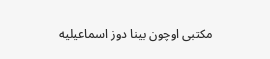مکتبی اوچون بینا دوز اسماعیلیه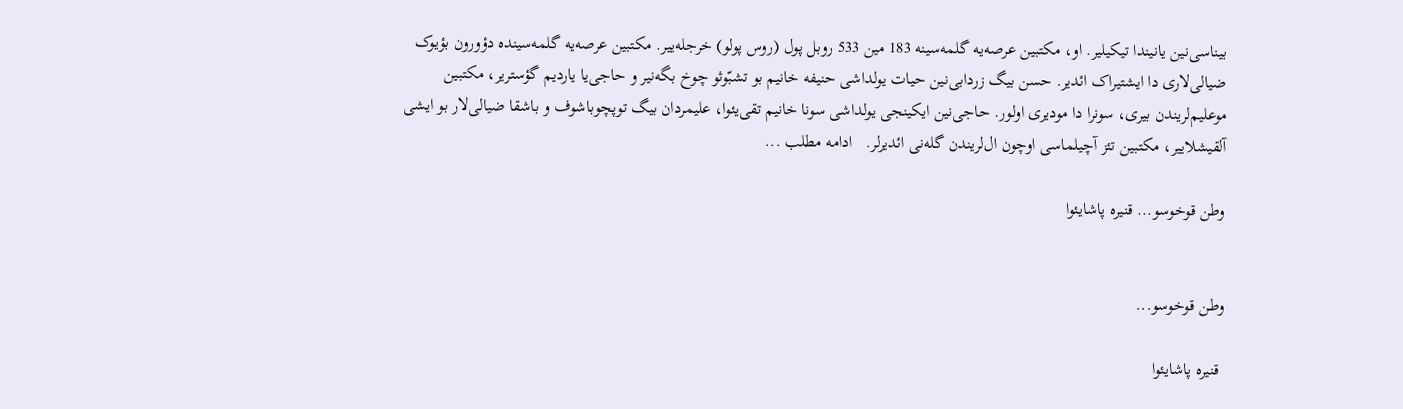بیناسی‌نین یانیندا تیکیلیر. او، مکتبین عرصه‌یه گلمه‌سینه 183 مین 533 روبل پول (روس پولو) خرجله‌ییر. مکتبین عرصه‌یه گلمه‌سینده دؤورون بؤیوک ضیالی‌لاری دا ایشتیراک ائدیر. حسن بیگ زردابی‌نین حیات یولداشی حنیفه خانیم بو تشبّوثو چوخ بگه‌نیر و حاجی‌یا یاردیم گؤستریر، مکتبین موعلیم‌لریندن بیری، سونرا دا مودیری اولور. حاجی‌نین ایکینجی یولداشی سونا خانیم تقی‌یئوا، علیمردان بیگ توپچوباشوف و باشقا ضیالی‌لار بو ایشی آلقیشلاییر، مکتبین تئز آچیلماسی اوچون ال‌لریندن گله‌نی ائدیرلر.   ادامه مطلب ...

وطن قوخوسو... قنیره پاشایئوا


وطن قوخوسو...

 قنیره پاشایئوا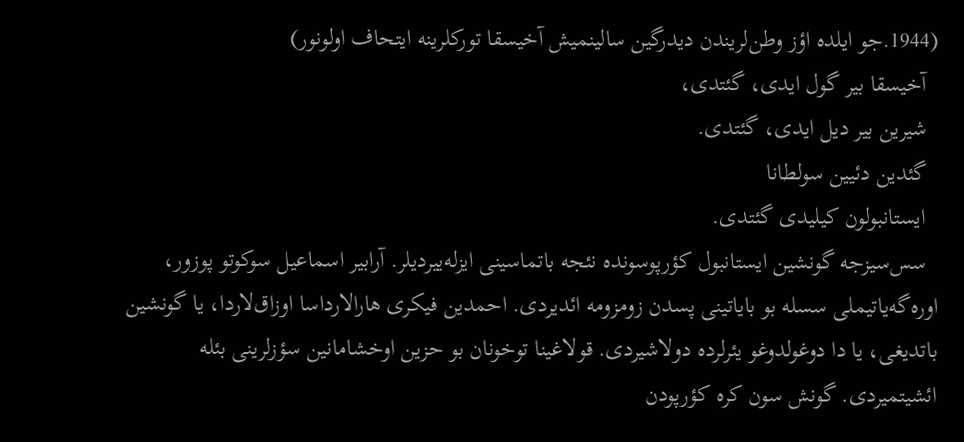(1944.جو ایلده اؤز وطن‌لریندن دیدرگین سالینمیش آخیسقا تورکلرینه ایتحاف اولونور)
  آخیسقا بیر گول ایدی، گئتدی،
  شیرین بیر دیل ایدی، گئتدی.
  گئدین دئیین سولطانا
  ایستانبولون کیلیدی گئتدی.
  سس‌سیزجه گونشین ایستانبول کؤرپوسونده نئجه باتماسینی ایزله‌ییردیلر. آرابیر اسماعیل سوکوتو پوزور، اوره‌گه‌یاتیملی سسله بو بایاتینی پسدن زومزومه ائدیردی. احمدین فیکری هارالارداسا اوزاق‌لاردا، یا گونشین باتدیغی، یا دا دوغولدوغو یئرلرده دولاشیردی. قولاغینا توخونان بو حزین اوخشامانین سؤزلرینی بئله ائشیتمیردی. گونش سون کره کؤرپودن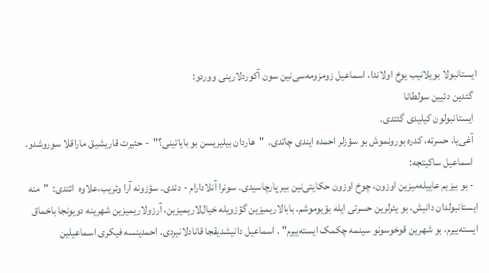ایستانبولا بویلانیب یوخ اولاندا، اسماعیل زومزومه‌سی‌نین سون آکوردلارینی ووردو:
  گئدین دئیین سولطانا
  ایستانبولون کیلیدی گئتدی.
  آغی‌یا، حسرته، کدره بورونموش بو سؤزلر احمده ایندی چاتدی.  "هاردان بیلیریسن بو بایاتینی؟‌"  - حئیرت قاریشیق ماراقلا سوروشدو.
  اسماعیل ساکیتجه:
  - بو بیزیم عاییله‌میزین اوزون، چوخ اوزون حکایتی‌نین بیر پارچاسیدی. سونرا آنلادارام - دئدی. سؤزونه آرا وئریب،علاوه  ائتدی:  "منه ایستانبولدان دانیش، بو یئرلرین حسرتی‌ ایله بؤیوموشم. بابالاریمیزین گؤزویله خیال‌لاریمیزین، آرزولاریمیزین شهرینه دویونجا باخماق ایسته‌ییرم، بو شهرین قوخوسونو سینمه چکمک ایسته‌ییرم‌" . اسماعیل دانیشدیقجا قانادلانیردی. احمدینسه فیکری اسماعیلین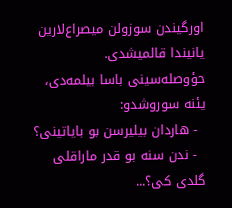اورگیندن سوزولن میصراع‌لارین یانیندا قالمیشدی. حؤوصله‌سینی باسا بیلمه‌دی، یئنه سوروشدو:
  - هاردان بیلیرسن بو بایاتینی؟
  - ندن سنه بو قدر ماراقلی گلدی کی؟...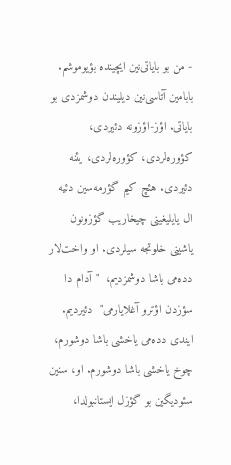- من بو بایاتی‌نین ایچینده بؤیوموشم. بابامین آتاسی‌نین دیلیندن دوشمزدی بو بایاتی. اؤز-اؤزونه دئیردی، کؤوره‌لردی، کؤوره‌لردی، یئنه دئیردی. هئچ کیم گؤرمه‌سین دئیه ال یایلیغینی چیخاریب گؤزونون یاشینی خلوتجه سیلردی. او واخت‌لار دده‌می باشا دوشمزدیم،  "آدام دا سؤزدن اؤترو آغلایارمی‌"  دئیردیم. ایندی دده‌می یاخشی باشا دوشورم، چوخ یاخشی باشا دوشورم. او، سنین سئودیگین بو گؤزل ایستانبولدا،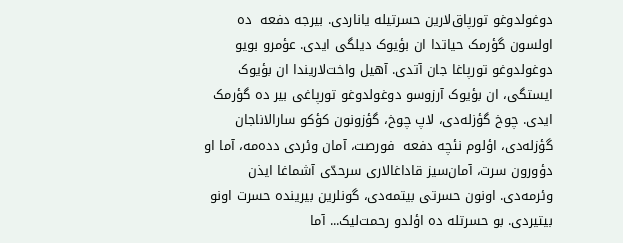دوغولدوغو تورپاق‌لارین حسرتیله یاناردی. بیرجه دفعه  ده اولسون گؤرمک حیاتدا ان بؤیوک دیلگی ایدی. عؤمرو بویو دوغولدوغو تورپاغا جان آتدی. آهیل واخت‌لاریندا ان بؤیوک ایستگی، ان بؤیوک آرزوسو دوغولدوغو تورپاغی بیر ده گؤرمک ایدی. چوخ گؤزله‌دی، لاپ چوخ، گؤزونون کؤکو سارالاناجان گؤزله‌دی، اؤلوم نئچه دفعه  فورصت، آمان وئردی دده‌مه، آما او دؤورون سرت، آمان‌سیز قاداغالاری سرحدّی آشماغا ایذن وئرمه‌دی. اونون حسرتی بیتمه‌دی، گونلرین بیرینده حسرت اونو بیتیردی. بو حسرتله ده اؤلدو رحمت‌لیک... آما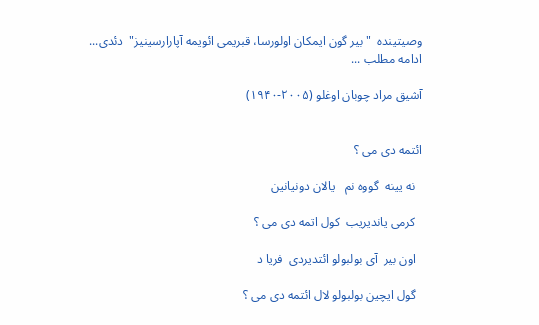وصیتینده  "بیر گون ایمکان اولورسا، قبریمی ائویمه آپارارسینیز‌"  دئدی...   ادامه مطلب ...

آشیق مراد چوبان اوغلو (۲۰۰۵-۱۹۴۰)


ائتمه دی می ؟

  نه یینه  گووه نم   یالان دونیانین

  کرمی یاندیریب  کول اتمه دی می ؟

  اون بیر  آی بولبولو ائتدیردی  فریا د

  گول ایچین بولبولو لال ائتمه دی می ؟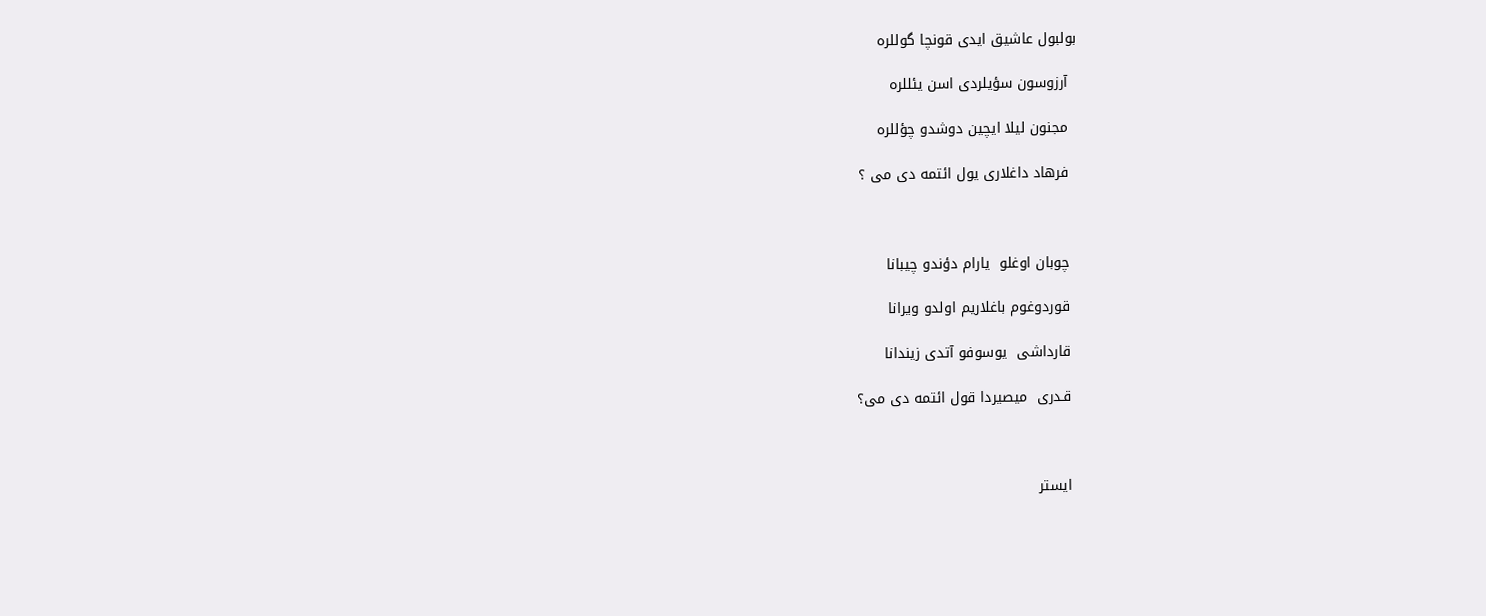بولبول عاشیق ایدی قونچا گوللره

  آرزوسون سؤیلردی اسن یئللره

  مجنون لیلا ایچین دوشدو چؤللره

  فرهاد داغلاری یول ائتمه دی می ؟



  چوبان اوغلو  یارام دؤندو چیبانا

  قوردوغوم باغلاریم اولدو ویرانا

  قارداشی  یوسوفو آتدی زیندانا

  قـدری  میصیردا قول ائتمه دی می؟



  ایستر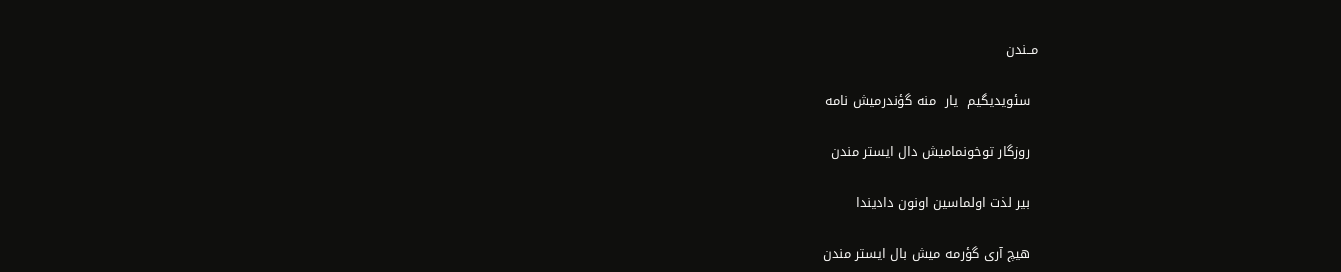مــندن

  سئویدیگیم  یار  منه گؤندرمیش نامه

  روزگار توخونمامیش دال ایستر مندن

  بیر لذت اولماسین اونون دادیندا

  هیچ آری گؤرمه میش بال ایستر مندن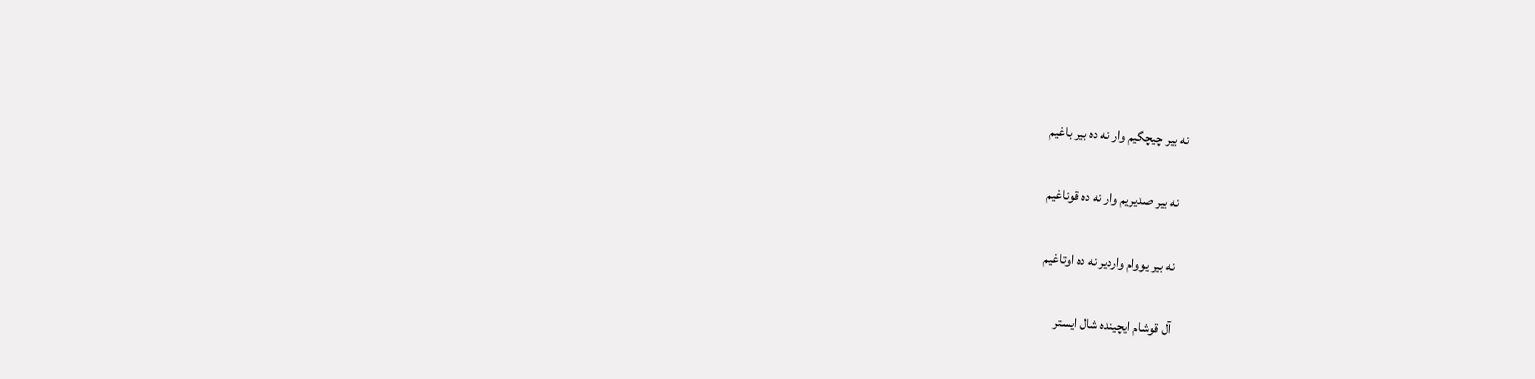نه بیر چیچگیم وار نه ده بیر باغیم

  نه بیر صدیریم وار نه ده قوناغیم

  نه بیر یووام واردیر نه ده اوتاغیم

  آل قوشام ایچینده شال ایستر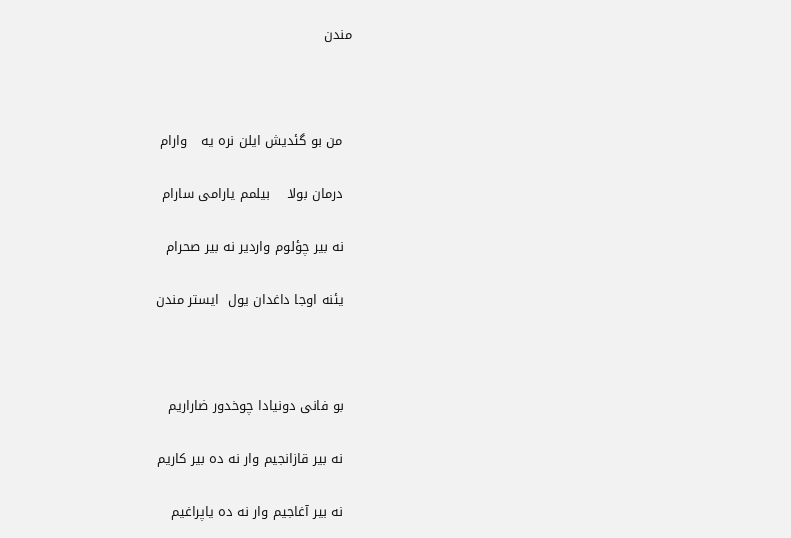مندن



  من بو گئدیش ایلن نره یه   وارام

  درمان بولا    بیلمم یارامی سارام

  نه بیر چؤلوم واردیر نه بیر صحرام

  یئنه اوجا داغدان یول  ایستر مندن



  بو فانی دونیادا چوخدور ضاراریم

  نه بیر قازانجیم وار نه ده بیر کاریم

  نه بیر آغاجیم وار نه ده یاپراغیم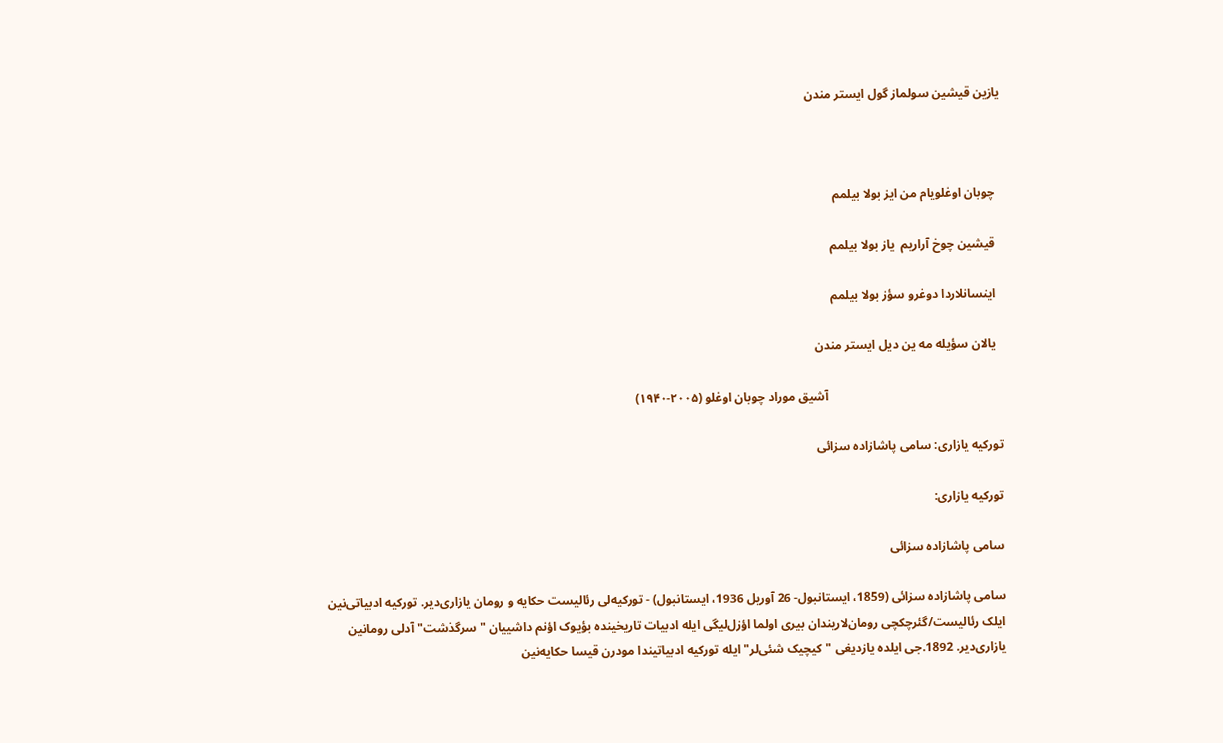یازین قیشین سولماز گول ایستر مندن



  چوبان اوغلویام من ایز بولا بیلمم

  قیشین چوخ آراریم  یاز بولا بیلمم

  اینسانلاردا دوغرو سؤز بولا بیلمم

  یالان سؤیله مه ین دیل ایستر مندن

                                                        آشیق موراد چوبان اوغلو (۲۰۰۵-۱۹۴۰)

تورکیه یازاری: سامی پاشازاده سزائی

تورکیه یازاری:

سامی پاشازاده سزائی

سامی پاشازاده سزائی (1859، ایستانبول- 26 آوریل 1936، ایستانبول) - تورکیه‌لی رئالیست حکایه‌ و رومان یازاری‌دیر. تورکیه ادبیاتی‌نین ایلک رئالیست/گئرچکچی رومان‌لاریندان بیری اولما اؤزل‌لیگی ایله ادبیات تاریخینده بؤیوک اؤنم داشییان "سرگذشت" آدلی رومانین یازاری‌دیر. 1892.جی ایلده یازدیغی "کیچیک شئی‌لر" ایله تورکیه ادبیاتیندا مودرن قیسا حکایه‌نین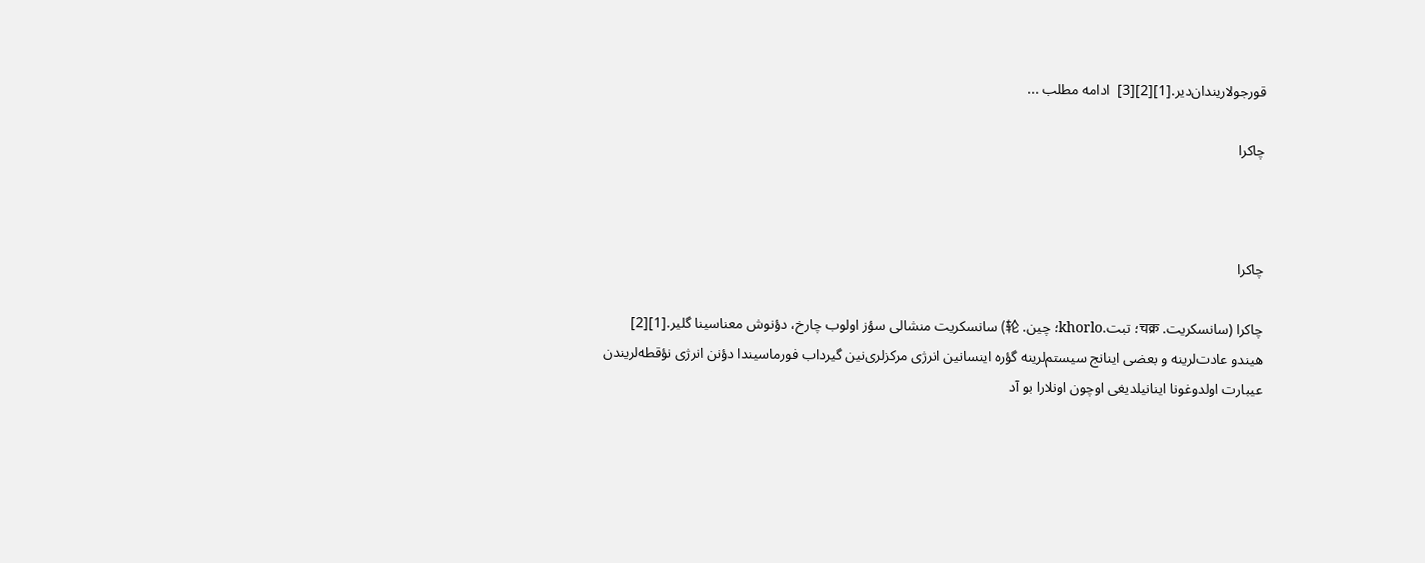قورجولاریندان‌دیر.[1][2][3]  ادامه مطلب ...

چاکرا



چاکرا

چاکرا (سانسکریت. चक्र؛ تبت.khorlo؛ چین. 轮) سانسکریت منشالی سؤز اولوب چارخ، دؤنوش معناسینا گلیر.[1][2] هیندو عادت‌لرینه و بعضی اینانج سیستم‌لرینه گؤره اینسانین انرژی مرکزلری‌نین گیرداب فورماسیندا دؤنن انرژی نؤقطه‌‌لریندن عیبارت اولدوغونا اینانیلدیغی اوچون اونلارا بو آد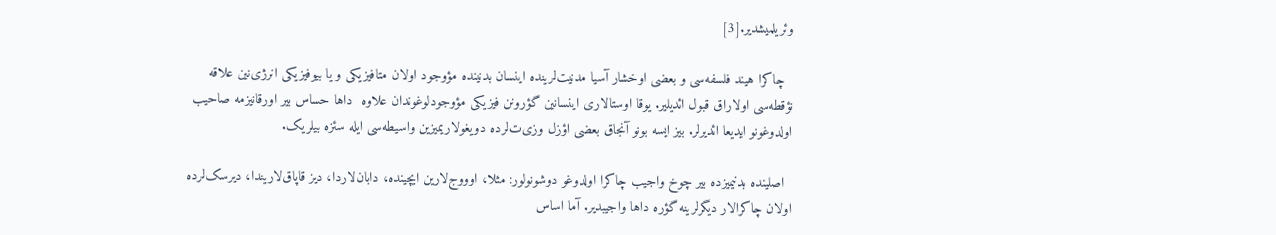وئریلمیشدیر.[3]

  چاکرا هیند فلسفه‌سی و بعضی اوخشار آسیا مدنیت‌لرینده اینسان بدنینده مؤوجود اولان متافیزیکی و یا بیوفیزیکی انرژی‌نین علاقه  نؤقطه‌‌سی اولاراق قبول ائدیلیر. یوقا اوستالاری اینسانین گؤرونن فیزیکی مؤوجودلوغوندان علاوه  داها حساس بیر اورقانیزمه صاحیب اولدوغونو ایدیعا ائدیرلر. بیز ایسه بونو آنجاق بعضی اؤزل وزی‌ت‌لرده دویغولاریمیزین واسیطه‌سی ایله سئزه بیلریک.

  اصلینده بدنیمیزده بیر چوخ واجیب چاکرا اولدوغو دوشونولور: مثلا، اوووج‌لارین ایچینده، دابان‌لاردا، دیز قاپاق‌لاریندا، دیرسک‌لرده اولان چاکرالار دیگرلرینه گؤره داها واجیبدیر. آما اساس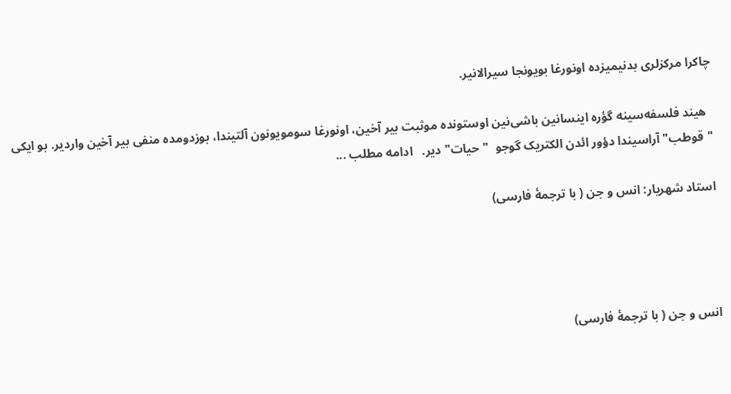چاکرا مرکزلری بدنیمیزده اونورغا بویونجا سیرالانیر.

  هیند فلسفه‌سینه گؤره اینسانین باشی‌نین اوستونده موثبت بیر آخین، اونورغا سومویونون آلتیندا، بوزدومده منفی بیر آخین واردیر. بو ایکی  "قوطب‌" آراسیندا دؤور ائدن الکتریک گوجو  "حیات" دیر.   ادامه مطلب ...

استاد شهریار: انس و جن ( با ترجمهٔ فارسی)




انس و جن ( با ترجمهٔ فارسی)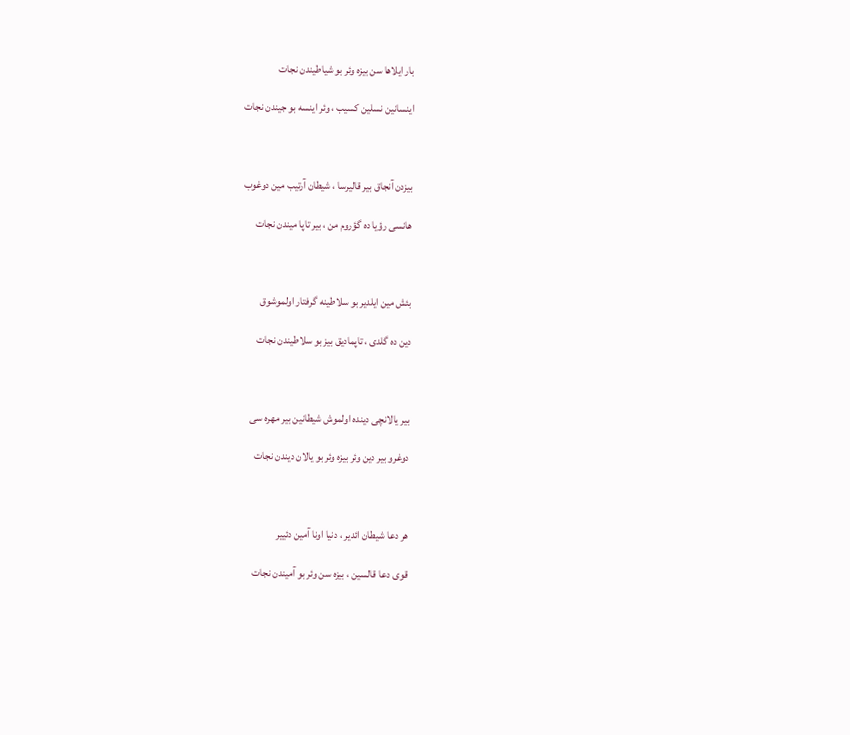بار ایلاها سن بیزه وئر بو شیاطیندن نجات

اینسانین نسلین کسیب ، وئر اینسه بو جیندن نجات



بیزدن آنجاق بیر قالیرسا ، شیطان آرتیب مین دوغوب

هانسی رؤیا ده گؤروم من ، بیر تاپا میندن نجات



بئش مین ایلدیر بو سلاطینه گرفتار اولموشوق

دین ده گلدی ، تاپمادیق بیز بو سلاطیندن نجات



بیر یالانچی دینده اولموش شیطانین بیر مهره سی

دوغرو بیر دین وئر بیزه وئر بو یالان دیندن نجات



هر دعا شیطان ائدیر ، دنیا اونا آمین دئییر

قوی دعا قالسین ، بیزه سن وئر بو آمیندن نجات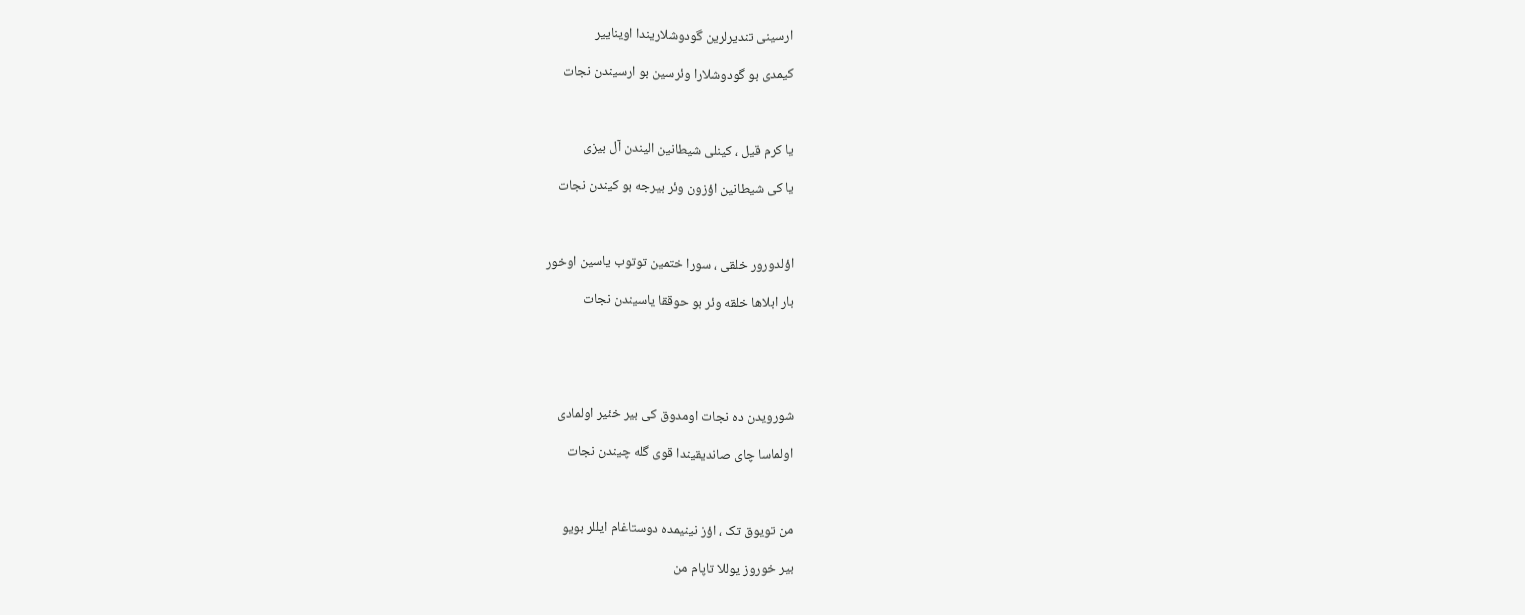ارسینی تندیرلرین گودوشلاریندا اویناییر

کیمدی بو گودوشلارا وئرسین بو ارسیندن نجات



یا کرم قیل ، کینلی شیطانین الیندن آل بیزی

یا کی شیطانین اؤزون وئر بیرجه بو کیندن نجات



اؤلدورور خلقی ، سورا ختمین توتوب یاسین اوخور

بار ابلاها خلقه وئر بو حوققا یاسیندن نجات





شورویدن ده نجات اومدوق کی بیر خئیر اولمادی

اولماسا چای صاندیقیندا قوی گله چیندن نجات



من تویوق تک ، اؤز نینیمده دوستاغام ایللر بویو

بیر خوروز یوللا تاپام من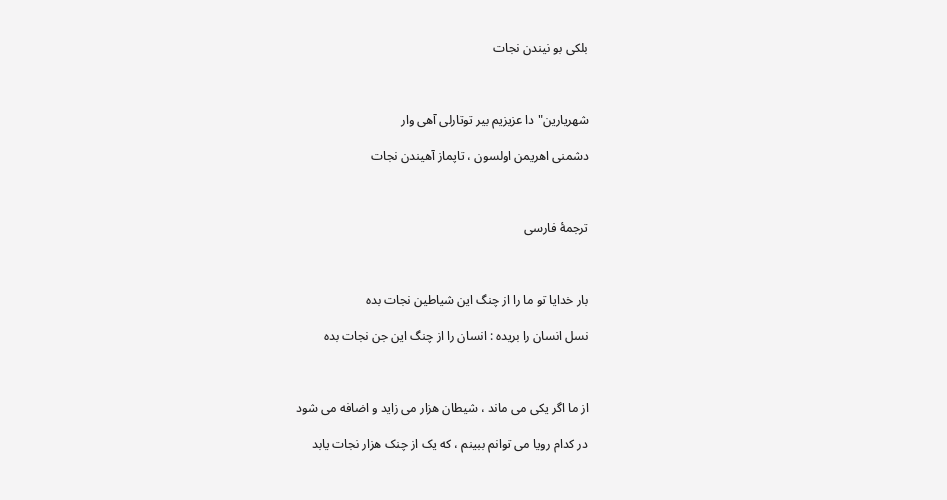بلکی بو نیندن نجات



شهریارین"دا عزیزیم بیر توتارلی آهی وار

دشمنی اهریمن اولسون ، تاپماز آهیندن نجات



ترجمهٔ فارسی



بار خدایا تو ما را از چنگ این شیاطین نجات بده

نسل انسان را بریده : انسان را از چنگ این جن نجات بده



از ما اگر یکی می ماند ، شیطان هزار می زاید و اضافه می شود

در کدام رویا می توانم ببینم ، که یک از چنک هزار نجات یابد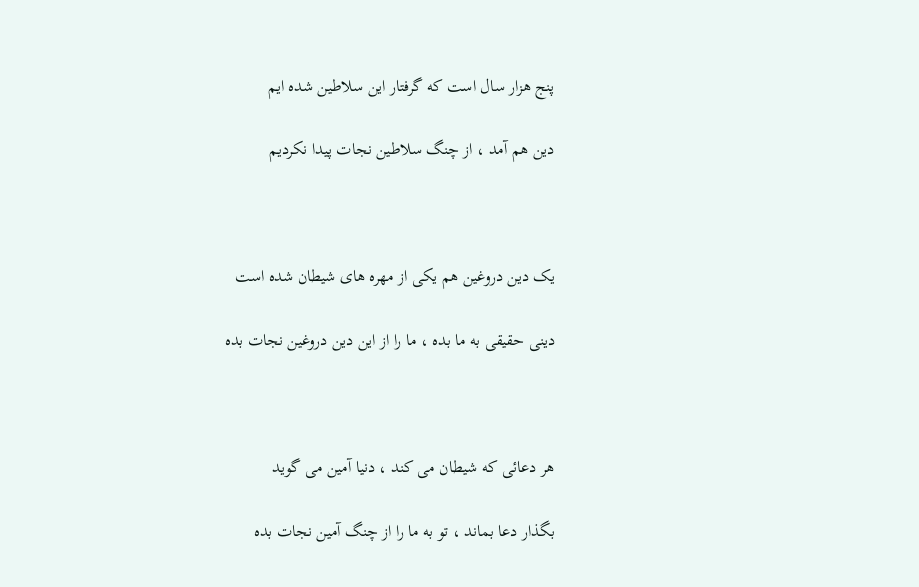پنج هزار سال است که گرفتار این سلاطین شده ایم

دین هم آمد ، از چنگ سلاطین نجات پیدا نکردیم



یک دین دروغین هم یکی از مهره های شیطان شده است

دینی حقیقی به ما بده ، ما را از این دین دروغین نجات بده



هر دعائی که شیطان می کند ، دنیا آمین می گوید

بگذار دعا بماند ، تو به ما را از چنگ آمین نجات بده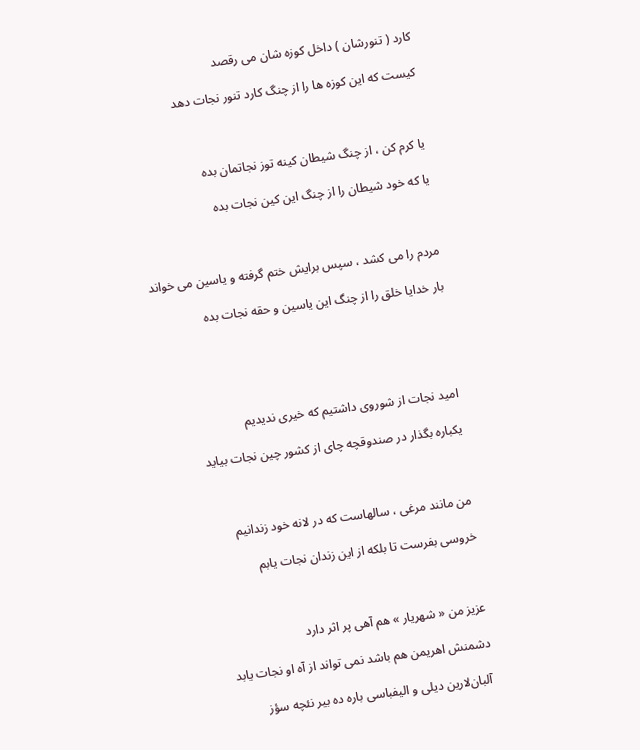کارد ( تنورشان ) داخل کوزه شان می رقصد

کیست که این کوزه ها را از چنگ کارد تنور نجات دهد



یا کرم کن ، از چنگ شیطان کینه توز نجاتمان بده

یا که خود شیطان را از چنگ این کین نجات بده



مردم را می کشد ، سپس برایش ختم گرفته و یاسین می خواند

بار خدایا خلق را از چنگ این یاسین و حقه نجات بده





امید نجات از شوروی داشتیم که خیری ندیدیم

یکباره بگذار در صندوقچه چای از کشور چین نجات بیاید



من مانند مرغی ، سالهاست که در لانه خود زندانیم

خروسی بفرست تا بلکه از این زندان نجات یابم



عزیز من « شهریار » هم آهی پر اثر دارد

دشمنش اهریمن هم باشد نمی تواند از آه او نجات یابد

 آلبان‌لارین دیلی و الیفباسی باره ده بیر نئچه سؤز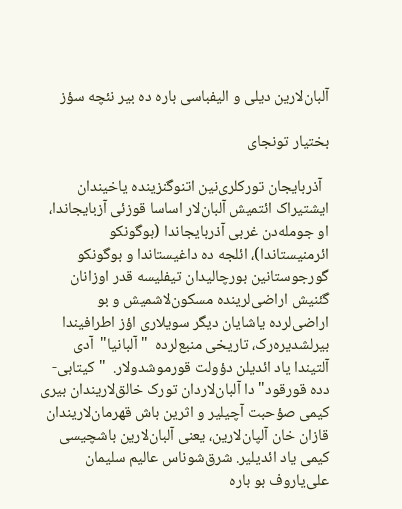آلبان‌لارین دیلی و الیفباسی باره ده بیر نئچه سؤز

بختیار تونجای

  آذربایجان تورکلری‌نین اتنوگنزینده یاخیندان ایشتیراک ائتمیش آلبان‌لار اساسا قوزئی آزبایجاندا، او جومله‌دن غربی آذربایجاندا (بوگونکو ائرمنیستاندا)، ائلجه ده داغیستاندا و بوگونکو گورجوستانین بورچالیدان تیفلیسه قدر اوزانان گئنیش اراضی‌لرینده مسکون‌لاشمیش و بو اراضی‌لرده یاشایان دیگر سویلاری اؤز اطرافیندا بیرلشدیره‌رک، تاریخی منبع‌لرده  "آلبانیا‌"  آدی آلتیندا یاد ائدیلن دؤولت قورموشدولار.  "کیتابی-دده قورقود‌" دا آلبان‌لاردان تورک خالق‌لاریندان بیری کیمی صؤحبت آچیلیر و اثرین باش قهرمان‌لاریندان قازان خان آلپان‌لارین، یعنی آلبان‌لارین باشچیسی کیمی یاد ائدیلیر. شرق‌شوناس عالیم سلیمان علی‌یاروف بو باره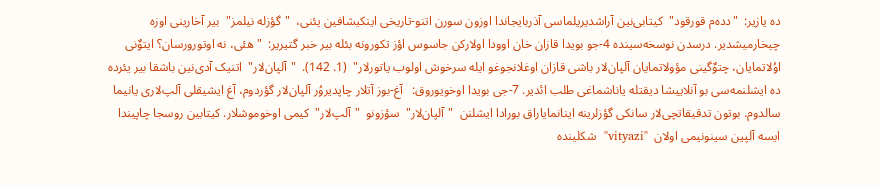ده یازیر:  "دده‌م قورقود‌"  کیتابی‌نین آراشدیریلماسی آذربایجاندا اوزون سورن اتنو-تاریخی اینکیشافین یئنی،  "گؤزله نیلمز‌"  بیر آخارینی اوزه چیخارمیشدیر. درسدن نوسخه‌سینده 4-جو بویدا قازان خان اوودا اولارکن جاسوس اؤز تکورونه بئله بیر خبر گتیریر:  " هئی، نه اوتورورسان؟ ایتوٌنی اوُلاتمایان، چتوٌگینی مؤولاتمایان آلپان‌لار باشی قازان اوغلانجوغو ایله سرخوش اولوب یاتورلار"  (1. 142).  "آلپان‌لار"  اتنیک آدی‌نین باشقا بیر یئرده ده ایشلنمه‌سی بو آنلاییشا دیقتله یاناشماغی طلب ائدیر. 7-جی بویدا اوخویوروق:   آغ-بوز آتلار چاپدیروُر آلپان‌لار گؤردوم، آغ ایشیقلی آلپ‌لاری یانیما سالدوم. بوتون تدقیقاتچی‌لار سانکی گؤزلرینه اینانمایاراق بورادا ایشلنن  "آلپان‌لار"  سؤزونو  "آلپ‌لار"  کیمی اوخوموشلار. کیتابین روسجا چاپیندا ایسه آلپین سینونیمی اولان  "vityazi"  شکلینده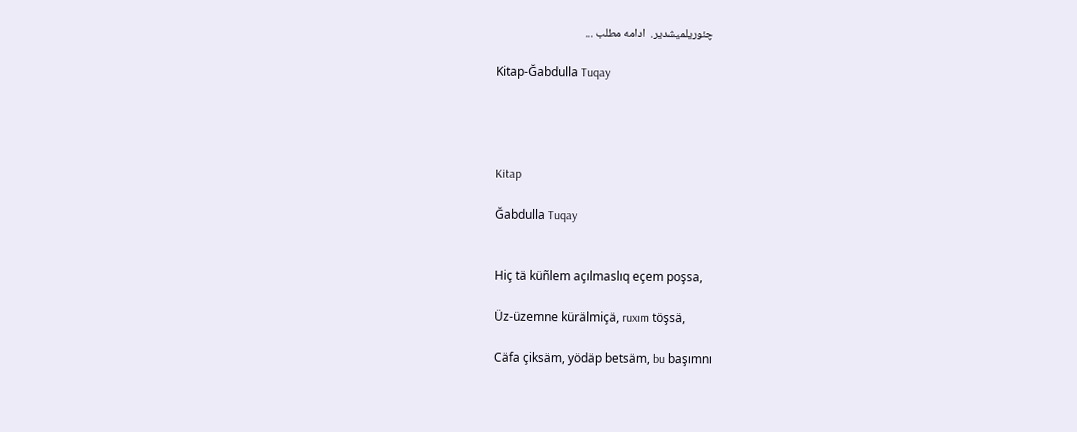چئوریلمیشدیر.  ادامه مطلب ...

Kitap-Ğabdulla Tuqay




Kitap

Ğabdulla Tuqay


Hiç tä küñlem açılmaslıq eçem poşsa,

Üz-üzemne kürälmiçä, ruxım töşsä,

Cäfa çiksäm, yödäp betsäm, bu başımnı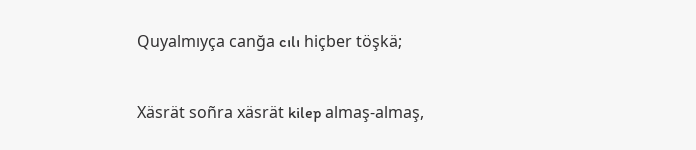Quyalmıyça canğa cılı hiçber töşkä;


Xäsrät soñra xäsrät kilep almaş-almaş,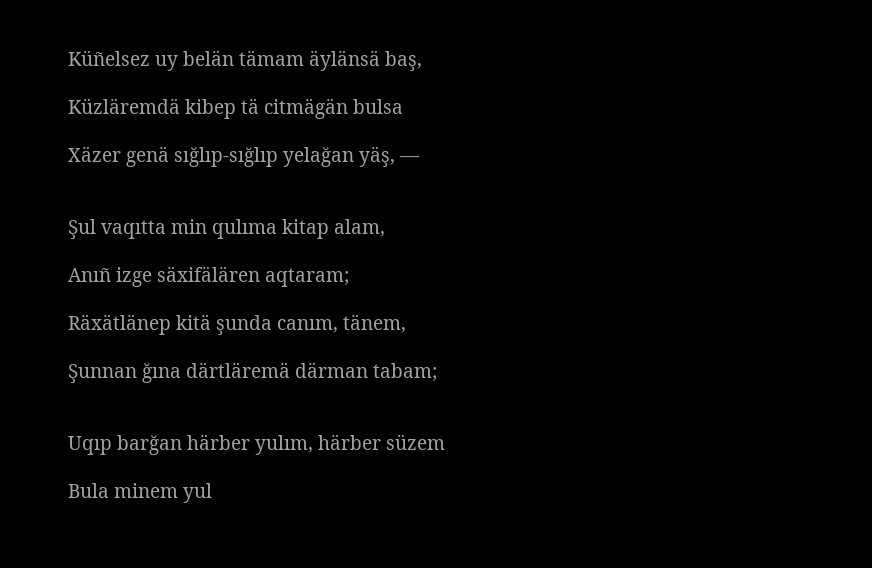Küñelsez uy belän tämam äylänsä baş,

Küzläremdä kibep tä citmägän bulsa

Xäzer genä sığlıp-sığlıp yelağan yäş, —


Şul vaqıtta min qulıma kitap alam,

Anıñ izge säxifälären aqtaram;

Räxätlänep kitä şunda canım, tänem,

Şunnan ğına därtläremä därman tabam;


Uqıp barğan härber yulım, härber süzem

Bula minem yul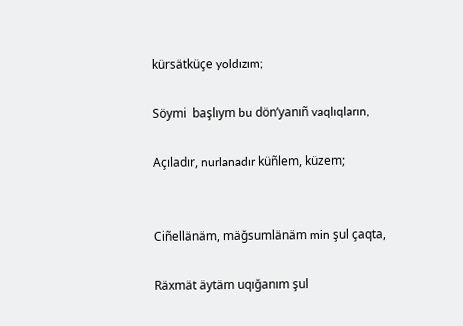kürsätküçe yoldızım;

Söymi  başlıym bu dön’yanıñ vaqlıqların,

Açıladır, nurlanadır küñlem, küzem;


Ciñellänäm, mäğsumlänäm min şul çaqta,

Räxmät äytäm uqığanım şul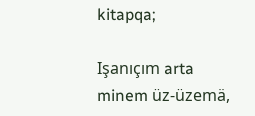kitapqa;

Işanıçım arta minem üz-üzemä,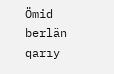Ömid berlän qarıy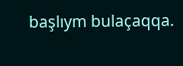başlıym bulaçaqqa.